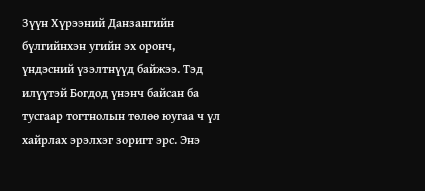Зүүн Хүрээний Данзангийн бүлгийнхэн угийн эх оронч, үндэсний үзэлтнүүд байжээ. Тэд илүүтэй Богдод үнэнч байсан ба тусгаар тогтнолын төлөө юугаа ч үл хайрлах эрэлхэг зоригт эрс. Энэ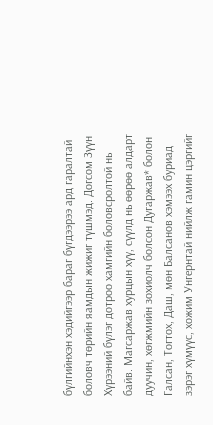бүлгийнхэн хэдийгээр бараг бүгдээрээ ард гаралтай боловч төрийн яамдын жижиг түшмэд. Догсом Зүүн Хүрээний бүлэг дотроо хамгийн боловсролтой нь байв. Магсаржав хурцын хүү, сүүлд нь өөрөө алдарт дуучин, хөгжмийн зохиолч болсон Дугаржав* болон Галсан, Тогтох, Даш, мөн Балсанов хэмээх буриад зэрэг хүмүүс, хожим Унгернтай нийлж гамин цэргийг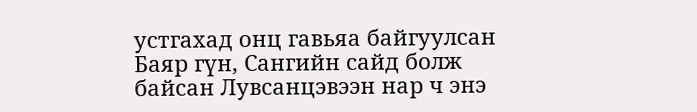устгахад онц гавьяа байгуулсан Баяр гүн, Сангийн сайд болж байсан Лувсанцэвээн нар ч энэ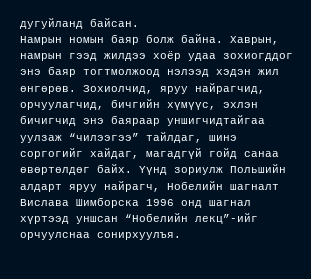дугуйланд байсан.
Намрын номын баяр болж байна. Хаврын, намрын гээд жилдээ хоёр удаа зохиогддог энэ баяр тогтмолжоод нэлээд хэдэн жил өнгөрөв. Зохиолчид, яруу найрагчид, орчуулагчид, бичгийн хүмүүс, эхлэн бичигчид энэ баяраар уншигчидтайгаа уулзаж “чилээгээ” тайлдаг, шинэ соргогийг хайдаг, магадгүй гойд санаа өвөртөлдөг байх. Үүнд зориулж Польшийн алдарт яруу найрагч, Нобелийн шагналт Вислава Шимборска 1996 онд шагнал хүртээд уншсан “Нобелийн лекц”-ийг орчуулснаа сонирхуулъя.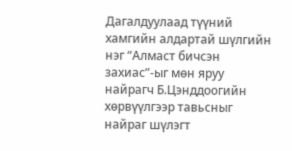Дагалдуулаад түүний хамгийн алдартай шүлгийн нэг “Алмаст бичсэн захиас”-ыг мөн яруу найрагч Б.Цэнддоогийн хөрвүүлгээр тавьсныг найраг шүлэгт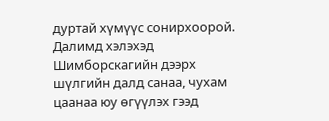дуртай хүмүүс сонирхоорой. Далимд хэлэхэд Шимборскагийн дээрх шүлгийн далд санаа, чухам цаанаа юу өгүүлэх гээд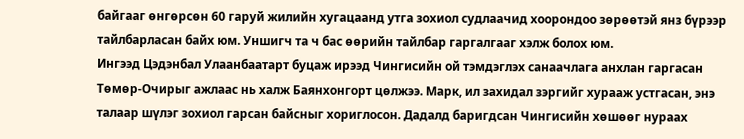байгааг өнгөрсөн 60 гаруй жилийн хугацаанд утга зохиол судлаачид хоорондоо зөрөөтэй янз бүрээр тайлбарласан байх юм. Уншигч та ч бас өөрийн тайлбар гаргалгааг хэлж болох юм.
Ингээд Цэдэнбал Улаанбаатарт буцаж ирээд Чингисийн ой тэмдэглэх санаачлага анхлан гаргасан Төмөр-Очирыг ажлаас нь халж Баянхонгорт цөлжээ. Марк, ил захидал зэргийг хурааж устгасан, энэ талаар шүлэг зохиол гарсан байсныг хориглосон. Дадалд баригдсан Чингисийн хөшөөг нураах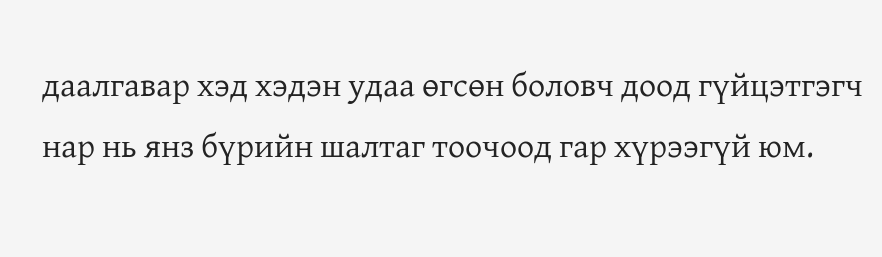даалгавар хэд хэдэн удаа өгсөн боловч доод гүйцэтгэгч нар нь янз бүрийн шалтаг тоочоод гар хүрээгүй юм.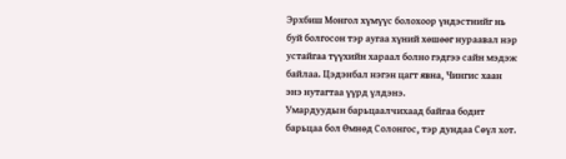Эрхбиш Монгол хүмүүс болохоор үндэстнийг нь буй болгосон тэр аугаа хүний хөшөөг нураавал нэр устайгаа түүхийн хараал болно гэдгээ сайн мэдэж байлаа. Цэдэнбал нэгэн цагт явна, Чингис хаан энэ нутагтаа үүрд үлдэнэ.
Умардуудын барьцаалчихаад байгаа бодит барьцаа бол Өмнөд Солонгос, тэр дундаа Сөүл хот.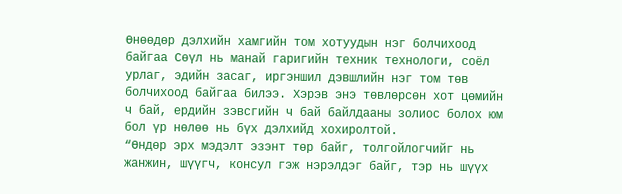Өнөөдөр дэлхийн хамгийн том хотуудын нэг болчихоод байгаа Сөүл нь манай гаригийн техник технологи, соёл урлаг, эдийн засаг, иргэншил дэвшлийн нэг том төв болчихоод байгаа билээ. Хэрэв энэ төвлөрсөн хот цөмийн ч бай, ердийн зэвсгийн ч бай байлдааны золиос болох юм бол үр нөлөө нь бүх дэлхийд хохиролтой.
“Өндөр эрх мэдэлт эзэнт төр байг, толгойлогчийг нь жанжин, шүүгч, консул гэж нэрэлдэг байг, тэр нь шүүх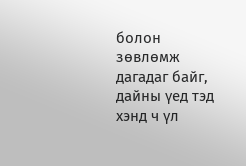болон зөвлөмж дагадаг байг, дайны үед тэд хэнд ч үл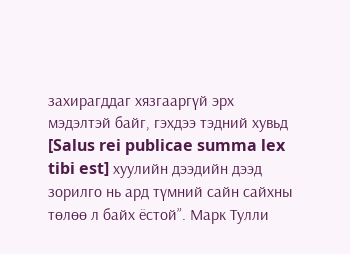захирагддаг хязгааргүй эрх мэдэлтэй байг, гэхдээ тэдний хувьд [Salus rei publicae summa lex tibi est] хуулийн дээдийн дээд зорилго нь ард түмний сайн сайхны төлөө л байх ёстой”. Марк Тулли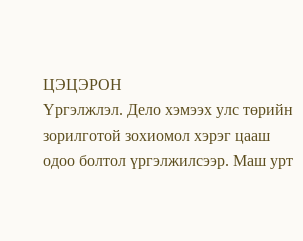ЦЭЦЭРОН
Үргэлжлэл. Дело хэмээх улс төрийн зорилготой зохиомол хэрэг цааш одоо болтол үргэлжилсээр. Маш урт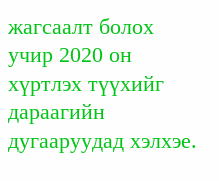жагсаалт болох учир 2020 он хүртлэх түүхийг дараагийн дугааруудад хэлхэе.